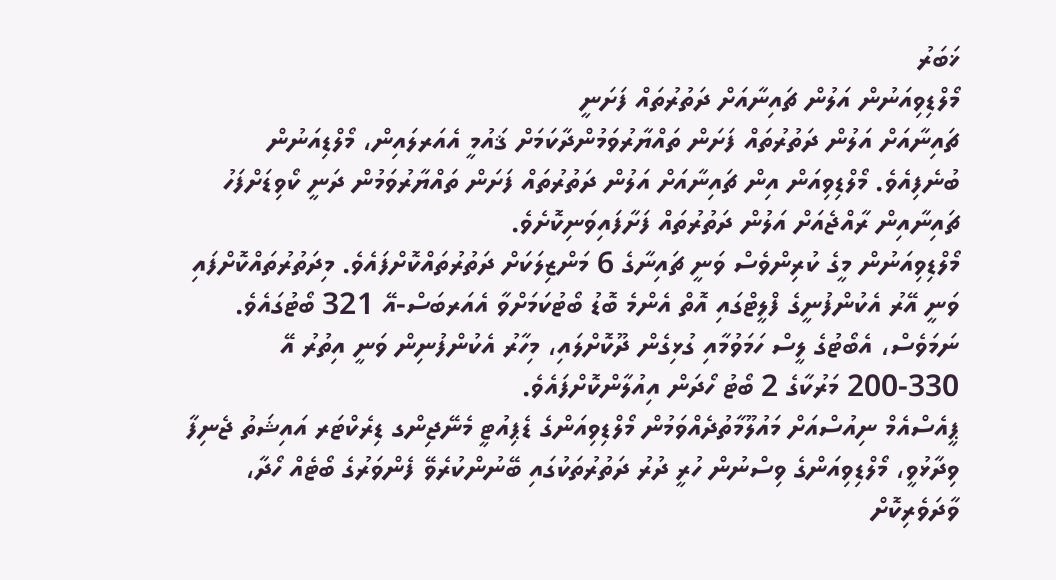ޚަބަރު
މޯލްޑިވިއަނުން އަލުން ޗައިނާއަށް ދަތުރުތައް ފަށަނީ
ޗައިނާއަށް އަލުން ދަތުރުތައް ފަށަން ތައްޔާރުވަމުންދާކަމަށް ޤައުމީ އެއަރލައިން، މޯލްޑިއަނުން ބުނެފިއެވެ. މޯލްޑިވިއަން އިން ޗައިނާއަށް އަލުން ދަތުރުތައް ފަށަން ތައްޔާރުވަމުން ދަނީ ކޯވިޑަށްފަހު ޗައިނާއިން ރާއްޖެއަށް އަލުން ދަތުރުތައް ފަށާފައިވަނިކޮށެވެ.
މޯލްޑިވިއަނުން މީގެ ކުރިންވެސް ވަނީ ޗައިނާގެ 6 މަންޒިލަކަށް ދަތުރުތައްކޮށްފައެވެ. މިދަތުރުތައްކޮށްފައި ވަނީ އޭރު އެކުންފުނީގެ ފްލީޓްގައި އޮތް އެންމެ ބޮޑު ބޯޓުކަމަށްވާ އެއަރބަސް-އޭ 321 ބޯޓުގައެވެ. ނަމަވެސް، އެބޯޓުގެ ލީސް ހަމަވުމާއި ގުޅިގެން ދޫކޮށްލައި، މިހާރު އެކުންފުނިން ވަނީ އިތުރު އޭ 330-200 މަރުކާގެ 2 ބޯޓު ހޯދަން އިއުލާންކޮށްފައެވެ.
ޕީއެސްއެމް ނިއުސްއަށް މައުލޫމާތުދެއްވަމުން މޯލްޑިވިއަންގެ ޑެޕިއުޓީ މެނޭޖިންގ ޑިރެކްޓަރ އައިޝަތު ޖެނިފާ ވިދާޅުވީ، މޯލްޑިވިއަންގެ ވިސްނުން ހުރީ ދުރު ދަތުރުތަކުގައި ބޭނުންކުރެވޭ ފެންވަރުގެ ބޯޓެއް ހޯދާ، ވާދަވެރިކޮށް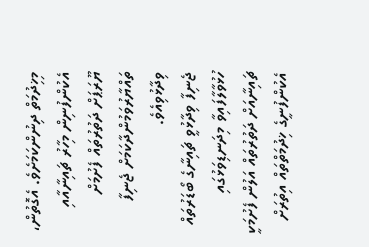މިޚިދުމަތް ދިނުންކަމަށެވެ. އެގޮތުން، އެކުންފުނިން މިހާރު ޗައިނާއާއި ޔޫރަޕަށް ދަތުރުތައް ފެށުމަށް ތައްޔާރުވަމުންދާކަމަށް ޖެނިފާ ވިދާޅުވިއެވެ.
ޖެނިފާ ވިދާޅުވީ ޗައިނާގެ ބޯޑަރުތައް ހުޅުވާލާފައިވާ މިދަނޑިވަޅުގައި ޗައިނާއަށް ދަތުރުތައް އަލުން ފެށުމަކީ އެކުންފުނީގެ ޚިދުމަތްތައް އިތުރަށް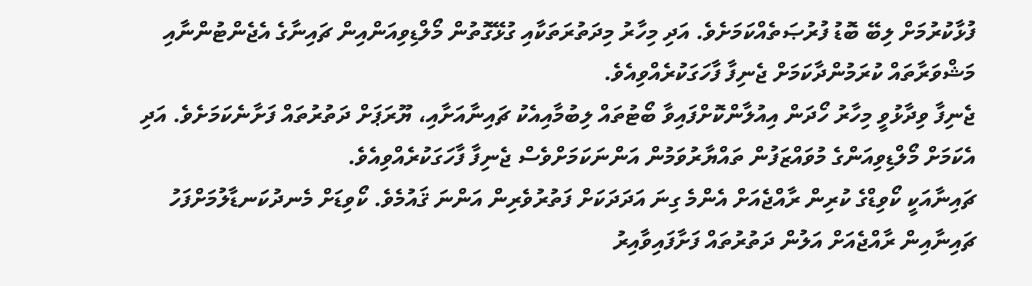ފުޅާކުރުމަށް ލިބޭ ބޮޑު ފުރުޞަތެއްކަމަށެވެ. އަދި މިހާރު މިދަތުރަތަކާއި ގުޅޭގޮތުން މޯލްޑިވިއަންއިން ޗައިނާގެ އެޖެންޓުންނާއި މަޝްވަރާތައް ކުރަމުންދާކަމަށް ޖެނިފާ ފާހަގަކުރެއްވިއެވެ.
ޖެނިފާ ވިދާޅުވީ މިހާރު ހޯދަން އިއުލާންކޮށްފައިވާ ބޯޓުތައް ލިބުމާއިއެކު ޗައިނާއަށާއި، ޔޫރަޕަށް ދަތުރުތައް ފަށާނެކަމަށެވެ. އަދި އެކަމަށް މޯލްޑިވިއަންގެ މުވައްޒަފުން ތައްޔާރުވަމުން އަންނަކަމަށްވެސް ޖެނިފާ ފާހަގަކުރެއްވިއެވެ.
ޗައިނާއަކީ ކޯވިޑްގެ ކުރިން ރާއްޖެއަށް އެންމެ ގިނަ އަދަދަކަށް ފަތުރުވެރިން އަންނަ ޤައުމެވެ. ކޯވިޑަށް މެނދުކަނޑާލުމަށްފަހު ޗައިނާއިން ރާއްޖެއަށް އަލުން ދަތުރުތައް ފަށާފައިވާއިރު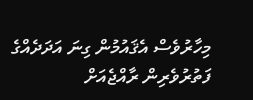މިހާރުވެސް އެޤައުމުން ގިނަ އަދަދެއްގެ ފަތުރުވެރިން ރާއްޖެއަށް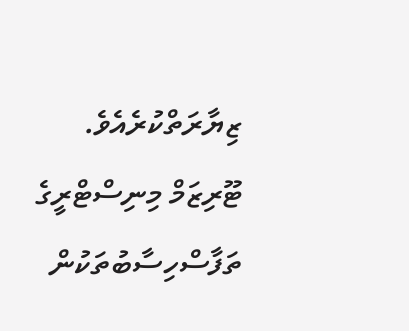ޒިޔާރަތްކުރެއެވެ.
ޓޫރިޒަމް މިނިސްޓްރީގެ ތަފާސްހިސާބުތަކުން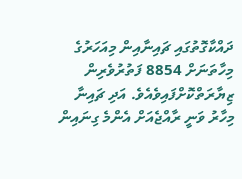ދައްކާގޮތުގައި ޗައިނާއިން މިއަހަރުގެ މިހާތަނަށް 8854 ފަތުރުވެރިން ޒިޔާރަތްކޮށްފައިވެއެވެ. އަދި ޗައިނާ މިހާރު ވަނީ ރާއްޖެއަށް އެންމެ ގިނައިން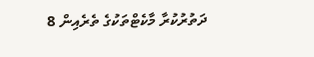ދަތުރުކުރާ މާކެޓްތަކުގެ ތެރެއިން 8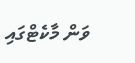ވަން މާކެޓްގައި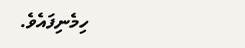ހިމެނިފައެވެ.